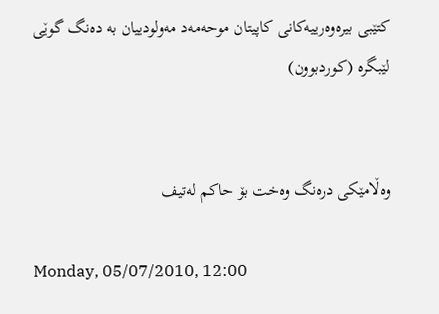کتێبی بیرەوەرییەکانی کاپیتان موحەمەد مەولودییان بە دەنگ گوێی لێبگرە (کوردبوون)


وه‌ڵامێكی‌ دره‌نگ وه‌خت بۆ حاكم له‌تیف

Monday, 05/07/2010, 12:00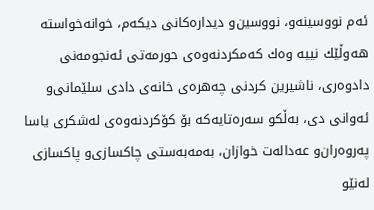ئه‌م نووسینه‌و، نووسین‌و دیداره‌كانی‌ دیكه‌م، خوانه‌خواسته‌ هه‌وڵێك نییه‌ وه‌ك كه‌مكردنه‌وه‌ی‌ حورمه‌تی‌ ئه‌نجومه‌نی‌ دادوه‌ری‌، ناشیرین كردنی‌ چه‌هره‌ی‌ خانه‌ی‌ دادی‌ سلێمانی‌‌و ئه‌وانی‌ دی‌، به‌ڵكو سه‌ره‌تایه‌كه‌ بۆ كۆكردنه‌وه‌ی‌ له‌شكری‌ یاسا په‌روه‌ران‌و عه‌داله‌ت خوازان، به‌مه‌به‌ستی‌ چاكسازی‌‌و پاكسازی‌ له‌نێو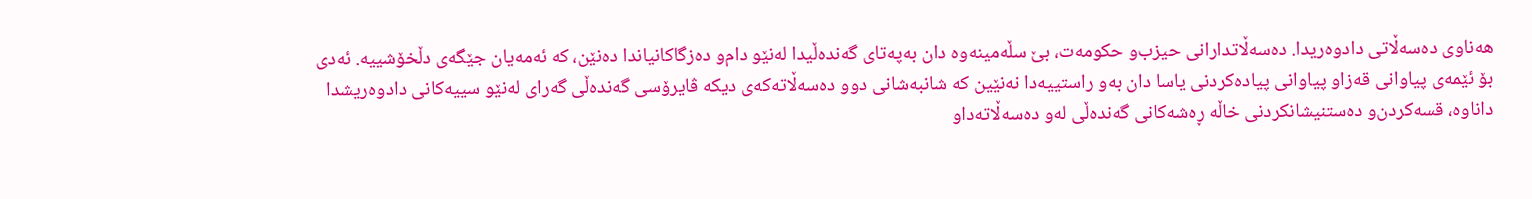هه‌ناوی‌ ده‌سه‌ڵاتی‌ دادوه‌ریدا. ده‌سه‌ڵاتدارانی‌ حیزب‌و حكومه‌ت، بێ‌ سڵه‌مینه‌وه‌ دان به‌په‌تای‌ گه‌نده‌ڵیدا له‌نێو دام‌و ده‌زگاكانیاندا ده‌نێن، كه‌ ئه‌مه‌یان جێگه‌ی‌ دڵخۆشییه‌. ئه‌دی‌ بۆ ئێمه‌ی‌ پیاوانی‌ قه‌زاو پیاوانی‌ پیاده‌كردنی‌ یاسا دان به‌و راستییه‌دا نه‌نێین كه‌ شانبه‌شانی‌ دوو ده‌سه‌ڵاته‌كه‌ی‌ دیكه‌ ڤایرۆسی‌ گه‌نده‌ڵی‌ گه‌رای‌ له‌نێو سییه‌كانی‌ دادوه‌ریشدا داناوه‌، قسه‌كردن‌و ده‌ستنیشانكردنی‌ خاڵه‌ ڕه‌شه‌كانی‌ گه‌نده‌ڵی‌ له‌و ده‌سه‌ڵاته‌داو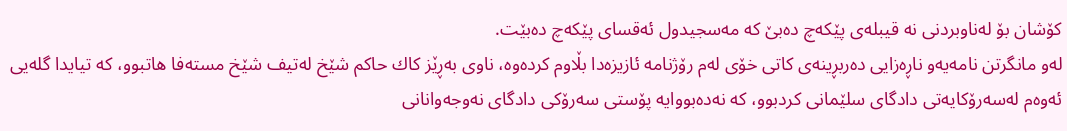كۆشان بۆ له‌ناوبردنی‌ نه‌ قیبله‌ی‌ پێكه‌چ ده‌بێ‌ كه‌ مه‌سجیدول ئه‌قسای‌ پێكه‌چ ده‌بێت.
له‌و مانگرتن نامه‌یه‌و ناڕه‌زایی‌ ده‌ربڕینه‌ی‌ كاتی‌ خۆی‌ له‌م رۆژنامه‌ ئازیزه‌دا بڵاوم كرده‌وه‌، ناوی‌ به‌ڕێز كاك حاكم شێخ له‌تیف شێخ مسته‌فا هاتبوو، كه‌ تیایدا گله‌یی‌ ئه‌وه‌م له‌سه‌رۆكایه‌تی‌ دادگای‌ سلێمانی‌ كردبوو، كه‌ نه‌ده‌بووایه‌ پۆستی‌ سه‌رۆكی‌ دادگای‌ نه‌وجه‌وانانی‌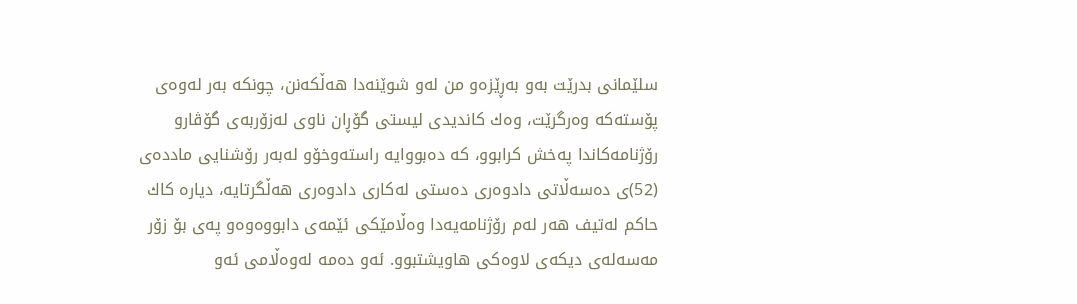سلێمانی‌ بدرێت به‌و به‌ڕێزه‌و من له‌و شوێنه‌دا هه‌ڵكه‌نن، چونكه‌ به‌ر له‌وه‌ی‌ پۆسته‌كه‌ وه‌رگرێت، وه‌ك كاندیدی‌ لیستی‌ گۆڕان ناوی‌ له‌زۆربه‌ی‌ گۆڤارو رۆژنامه‌كاندا په‌خش كرابوو، كه‌ ده‌بووایه‌ راسته‌وخۆو له‌به‌ر رۆشنایی‌ مادده‌ی‌ (52)ی‌ ده‌سه‌ڵاتی‌ دادوه‌ری‌ ده‌ستی‌ له‌كاری‌ دادوه‌ری‌ هه‌ڵگرتایه‌، دیاره‌ كاك حاكم له‌تیف هه‌ر له‌م رۆژنامه‌یه‌دا وه‌ڵامێكی‌ ئێمه‌ی‌ دابووه‌وه‌و په‌ی‌ بۆ زۆر مه‌سه‌له‌ی‌ دیكه‌ی‌ لاوه‌كی‌ هاویشتبوو. ئه‌و ده‌مه‌ له‌وه‌ڵامی‌ ئه‌و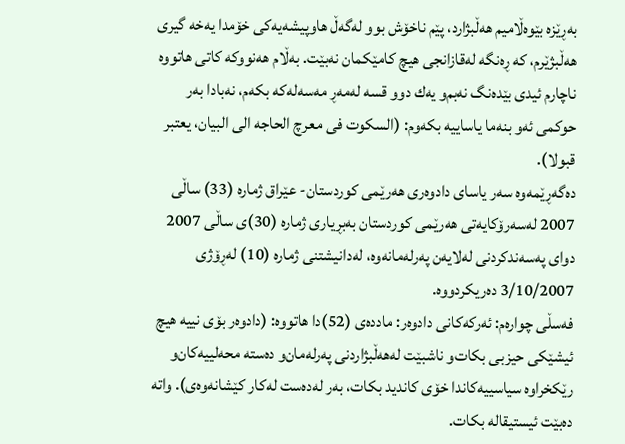به‌ڕێزه‌ بێوه‌ڵامیم هه‌ڵبژارد، پێم ناخۆش بوو له‌گه‌ڵ‌ هاوپیشه‌یه‌كی‌ خۆمدا یه‌خه‌ گیری‌ هه‌ڵبژێرم، كه‌ ڕه‌نگه‌ له‌قازانجی‌ هیچ كامێكمان نه‌بێت. به‌ڵام هه‌نووكه‌ كاتی‌ هاتووه‌ ناچارم ئیدی‌ بێده‌نگ نه‌بم‌و یه‌ك دوو قسه‌ له‌مه‌ڕ مه‌سه‌له‌كه‌ بكه‌م، نه‌بادا به‌ر حوكمی‌ ئه‌و بنه‌ما یاساییه‌ بكه‌وم: (السكوت فی معرچ الحاجه‌ الی‌ البیان، یعتبر قبولا).
ده‌گه‌ڕێمه‌وه‌ سه‌ر یاسای‌ دادوه‌ری‌ هه‌رێمی‌ كوردستان- عێراق ژماره‌ (33) ساڵی‌ 2007 له‌سه‌رۆكایه‌تی‌ هه‌رێمی‌ كوردستان به‌بڕیاری‌ ژماره‌ (30)ی‌ ساڵی‌ 2007 دوای‌ په‌سه‌ندكردنی‌ له‌لایه‌ن په‌رله‌مانه‌وه‌، له‌دانیشتنی‌ ژماره‌ (10) له‌ڕۆژی‌ 3/10/2007 ده‌ریكردووه‌.
فه‌سڵی‌ چواره‌م: ئه‌ركه‌كانی‌ دادوه‌ر: مادده‌ی‌ (52)دا هاتووه‌: (دادوه‌ر بۆی‌ نییه‌ هیچ ئیشێكی‌ حیزبی‌ بكات‌و ناشبێت له‌هه‌ڵبژاردنی‌ په‌رله‌مان‌و ده‌سته‌ محه‌لییه‌كان‌و رێكخراوه‌ سیاسییه‌كاندا خۆی‌ كاندید بكات، به‌ر له‌ده‌ست له‌كار كێشانه‌وه‌ی‌). واته‌ ده‌بێت ئیستیقاله‌ بكات.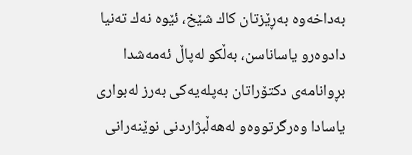به‌داخه‌وه‌ به‌ڕێزتان كاك شێخ، ئێوه‌ نه‌ك ته‌نیا دادوه‌رو یاساناسن، به‌ڵكو له‌پاڵ‌ ئه‌مه‌شدا بڕوانامه‌ی‌ دكتۆراتان به‌پله‌یه‌كی‌ به‌رز له‌بواری‌ یاسادا وه‌رگرتووه‌و له‌هه‌ڵبژاردنی‌ نوێنه‌رانی‌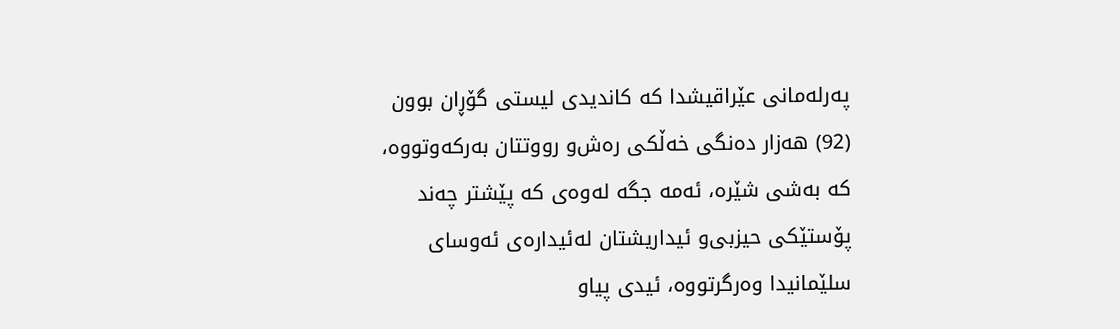په‌رله‌مانی‌ عێراقیشدا كه‌ كاندیدی‌ لیستی‌ گۆڕان بوون (92) هه‌زار ده‌نگی‌ خه‌ڵكی‌ ره‌ش‌و رووتتان به‌ركه‌وتووه‌، كه‌ به‌شی‌ شێره‌، ئه‌مه‌ جگه‌ له‌وه‌ی‌ كه‌ پێشتر چه‌ند پۆستێكی‌ حیزبی‌‌و ئیداریشتان له‌ئیداره‌ی‌ ئه‌وسای‌ سلێمانیدا وه‌رگرتووه‌، ئیدی‌ پیاو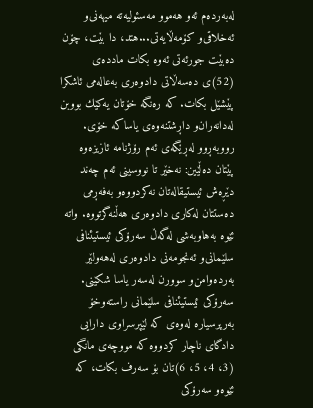له‌به‌رده‌م ئه‌و هه‌موو مه‌سئولیه‌ته‌ میهه‌نی‌‌و ئه‌خلاقی‌‌و كۆمه‌ڵایه‌تی‌...هتد، دا بێت، چۆن ده‌بێت جورئه‌تی‌ ئه‌وه‌ بكات مادده‌ی‌ (52)ی‌ ده‌سه‌ڵاتی‌ دادوه‌ری‌ به‌عاله‌می‌ ئاشكرا پێشێل بكات. كه‌ ره‌نگه‌ خۆتان یه‌كێك بووبن له‌دانه‌ران‌و داڕشتنه‌وه‌ی‌ یاساكه‌ خۆی‌.
رووبه‌ڕوو له‌ڕێگه‌ی‌ ئه‌م رۆژنامه‌ ئازیزه‌وه‌ پێتان ده‌ڵێین: نه‌خێر تا نووسینی‌ ئه‌م چه‌ند دێڕه‌ش ئیستیقاله‌تان نه‌كردووه‌و به‌فه‌ڕمی‌ ده‌ستتان له‌كاری‌ دادوه‌ری‌ هه‌ڵنه‌گرتووه‌. واته‌ ئێوه‌ به‌هاوبه‌شی‌ له‌گه‌ڵ‌ سه‌رۆكی‌ ئیستیئنافی‌ سلێمانی‌‌و ئه‌نجومه‌نی‌ دادوه‌ری‌ له‌هه‌ولێر به‌رده‌وامن‌و سوورن له‌سه‌ر یاسا شكێنی‌. سه‌رۆكی‌ ئیستیئنافی‌ سلێمانی‌ راسته‌وخۆ به‌رپرسیاره‌ له‌وه‌ی‌ كه‌ لێپرسراوی‌ دارایی‌ دادگای‌ ناچار كردووه‌ كه‌ مووچه‌ی‌ مانگی‌ (3، 4، 5، 6)تان بۆ سه‌رف بكات، كه‌ ئێوه‌و سه‌رۆكی‌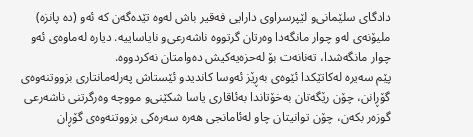دادگای‌ سلێمانی‌‌و لێپرسراوی‌ دارایی‌ فه‌قیر باش له‌وه‌ تێده‌گه‌ن كه‌ ئه‌و (ده‌ پانزه‌) ملیۆنه‌ی‌ له‌و چوار مانگه‌دا وه‌رتان گرتووه‌ ناشه‌رعی‌‌و نایاساییه‌. دیاره‌ له‌ماوه‌ی‌ ئه‌و چوار مانگه‌شدا، ته‌نانه‌ت بۆ له‌حزه‌یه‌كیش ده‌وامتان نه‌كردووه‌.
پێم سه‌یره‌ له‌كاتێكدا ئێوه‌ی‌ به‌ڕێز ئه‌وسا كاندیدو ئێستاش په‌رله‌مانتاری‌ بزووتنه‌وه‌ی‌ گۆڕانن، چۆن رێگه‌تان به‌خۆتاندا به‌ئاقاری‌ یاسا شكێنی‌‌و مووچه‌ وه‌رگرتنی‌ ناشه‌رعی‌ گوزه‌ر بكه‌ن، چۆن توانیتان چاو له‌ئامانجی‌ هه‌ره‌ سه‌ره‌كی‌ بزووتنه‌وه‌ی‌ گۆڕان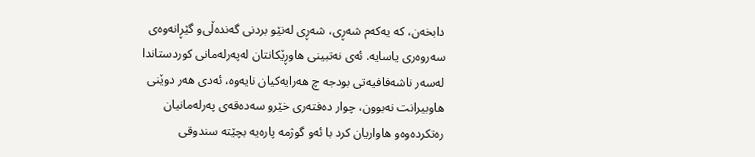دابخه‌ن، كه‌ یه‌كه‌م شه‌ڕی‌، شه‌ڕی‌ له‌نێو بردنی‌ گه‌نده‌ڵی‌‌و گێڕانه‌وه‌ی‌ سه‌روه‌ری‌ یاسایه‌. ئه‌ی‌ نه‌تبینی‌ هاوڕێكانتان له‌په‌رله‌مانی‌ كوردستاندا له‌سه‌ر ناشه‌فافیه‌تی‌ بودجه‌ چ هه‌رایه‌كیان نایه‌وه‌، ئه‌دی‌ هه‌ر دوێنی‌ هاوبیرانت نه‌بوون، چوار ده‌فته‌ری‌ خێرو سه‌ده‌قه‌ی‌ په‌رله‌مانیان ره‌تكرده‌وه‌و هاواریان كرد با ئه‌و گوژمه‌ پاره‌یه‌ بچێته‌ سندوقی‌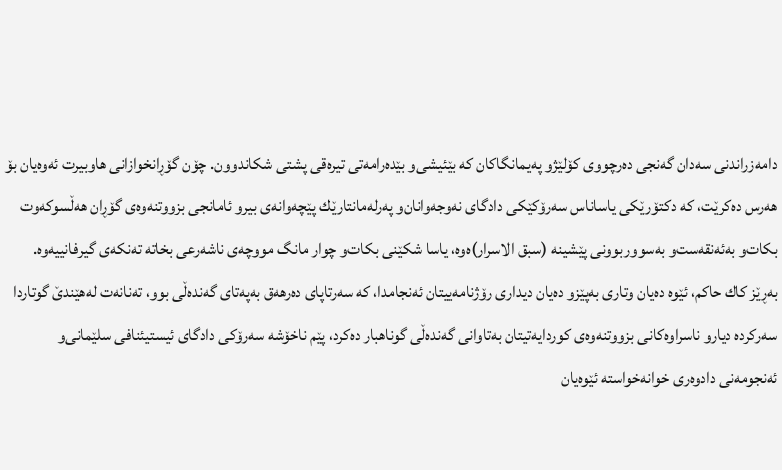دامه‌زراندنی‌ سه‌دان گه‌نجی‌ ده‌رچووی‌ كۆلێژو په‌یمانگاكان كه‌ بێئیشی‌‌و بێده‌رامه‌تی‌ تیره‌قی‌ پشتی‌ شكاندوون. چۆن گۆڕانخوازانی‌ هاوبیرت ئه‌وه‌یان بۆ هه‌رس ده‌كرێت، كه‌ دكتۆرێكی‌ یاساناس سه‌رۆكێكی‌ دادگای‌ نه‌وجه‌وانان‌و په‌رله‌مانتارێك پێچه‌وانه‌ی‌ بیرو ئامانجی‌ بزووتنه‌وه‌ی‌ گۆڕان هه‌ڵسوكه‌وت بكات‌و به‌ئه‌نقه‌ست‌و به‌سووربوونی‌ پێشینه‌ (سبق الاسرار)ه‌وه‌، یاسا شكێنی‌ بكات‌و چوار مانگ مووچه‌ی‌ ناشه‌رعی‌ بخاته‌ ته‌نكه‌ی‌ گیرفانییه‌وه‌.
به‌ڕێز كاك حاكم، ئێوه‌ ده‌یان وتاری‌ به‌پێزو ده‌یان دیداری‌ رۆژنامه‌ییتان ئه‌نجامدا، كه‌ سه‌رتاپای‌ ده‌رهه‌ق به‌په‌تای‌ گه‌نده‌ڵی‌ بوو، ته‌نانه‌ت له‌هێندێ‌ گوتاردا سه‌ركرده‌ دیارو ناسراوه‌كانی‌ بزووتنه‌وه‌ی‌ كوردایه‌تیتان به‌تاوانی‌ گه‌نده‌ڵی‌ گوناهبار ده‌كرد، پێم ناخۆشه‌ سه‌رۆكی‌ دادگای‌ ئیستیئنافی‌ سلێمانی‌‌و ئه‌نجومه‌نی‌ دادوه‌ری‌ خوانه‌خواسته‌ ئێوه‌یان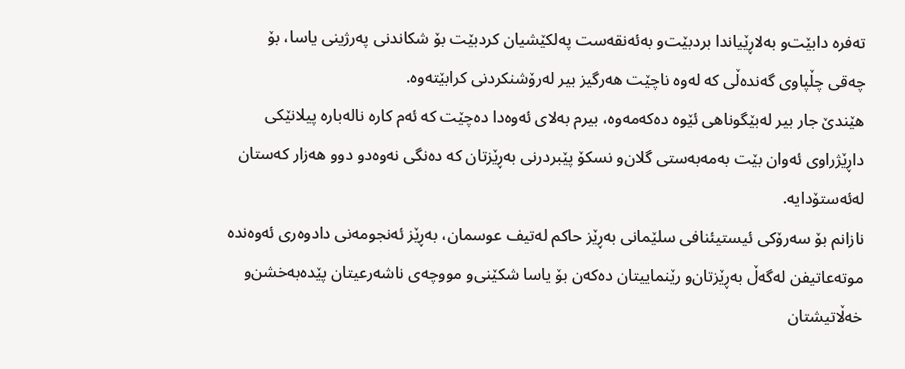ته‌فره‌ دابێت‌و به‌لاڕێیاندا بردبێت‌و به‌ئه‌نقه‌ست په‌لكێشیان كردبێت بۆ شكاندنی‌ په‌رژینی‌ یاسا، بۆ چه‌قی‌ چڵپاوی‌ گه‌نده‌ڵی‌ كه‌ له‌وه‌ ناچێت هه‌رگیز بیر له‌رۆشنكردنی‌ كرابێته‌وه‌.
هێندێ‌ جار بیر له‌بێگوناهی‌ ئێوه‌ ده‌كه‌مه‌وه‌، بیرم به‌لای‌ ئه‌وه‌دا ده‌چێت كه‌ ئه‌م كاره‌ ناله‌باره‌ پیلانێكی‌ داڕێژراوی‌ ئه‌وان بێت به‌مه‌به‌ستی‌ گلان‌و نسكۆ پێبردرنی‌ به‌ڕێزتان كه‌ ده‌نگی‌ نه‌وه‌دو دوو هه‌زار كه‌ستان له‌ئه‌ستۆدایه‌.
نازانم بۆ سه‌رۆكی‌ ئیستیئنافی‌ سلێمانی‌ به‌ڕێز حاكم له‌تیف عوسمان، به‌ڕێز ئه‌نجومه‌نی‌ دادوه‌ری‌ ئه‌وه‌نده‌ موته‌عاتیفن له‌گه‌ڵ‌ به‌ڕێزتان‌و رێنماییتان ده‌كه‌ن بۆ یاسا شكێنی‌‌و مووچه‌ی‌ ناشه‌رعیتان پێده‌به‌خشن‌و خه‌ڵاتیشتان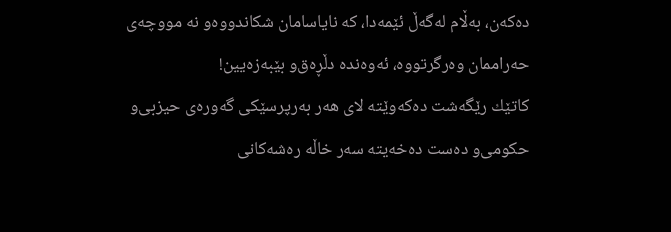ده‌كه‌ن، به‌ڵام له‌گه‌ڵ‌ ئێمه‌دا، كه‌ نایاسامان شكاندووه‌و نه‌ مووچه‌ی‌ حه‌راممان وه‌رگرتووه‌، ئه‌وه‌نده‌ دڵڕه‌ق‌و بێبه‌زه‌یین!
كاتێك رێگه‌شت ده‌كه‌وێته‌ لای‌ هه‌ر به‌رپرسێكی‌ گه‌وره‌ی‌ حیزبی‌‌و حكومی‌‌و ده‌ست ده‌خه‌یته‌ سه‌ر خاڵه‌ ره‌شه‌كانی‌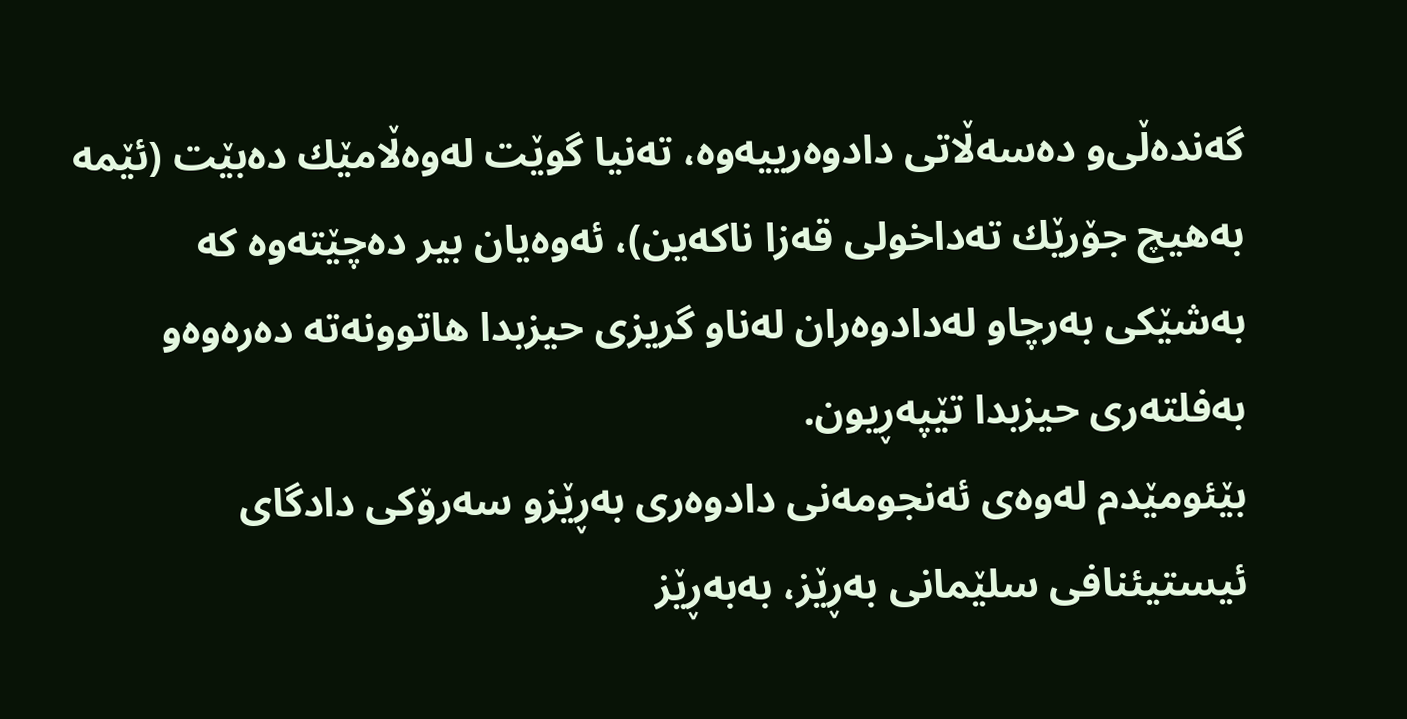گه‌نده‌ڵی‌‌و ده‌سه‌ڵاتی‌ دادوه‌رییه‌وه‌، ته‌نیا گوێت له‌وه‌ڵامێك ده‌بێت (ئێمه‌ به‌هیچ جۆرێك ته‌داخولی‌ قه‌زا ناكه‌ین)، ئه‌وه‌یان بیر ده‌چێته‌وه‌ كه‌ به‌شێكی‌ به‌رچاو له‌دادوه‌ران له‌ناو گریزی‌ حیزبدا هاتوونه‌ته‌ ده‌ره‌وه‌و به‌فلته‌ری‌ حیزبدا تێپه‌ڕیون.
بێئومێدم له‌وه‌ی‌ ئه‌نجومه‌نی‌ دادوه‌ری‌ به‌ڕێز‌و سه‌رۆكی‌ دادگای‌ ئیستیئنافی‌ سلێمانی‌ به‌ڕێز، به‌به‌ڕێز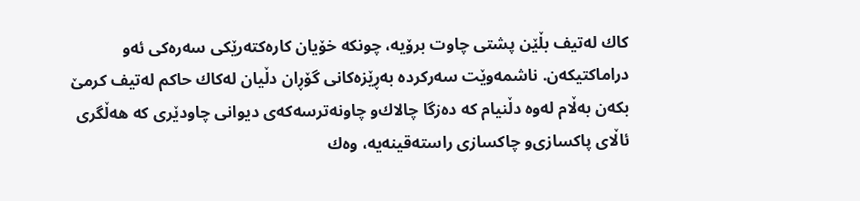كاك له‌تیف بڵێن پشتی‌ چاوت برۆیه‌، چونكه‌ خۆیان كاره‌كته‌رێكی‌ سه‌ره‌كی‌ ئه‌و دراماكتیكه‌ن. ناشمه‌وێت سه‌ركرده‌ به‌ڕێزه‌كانی‌ گۆڕان دڵیان له‌كاك حاكم له‌تیف كرمێ‌ بكه‌ن به‌ڵام له‌وه‌ دڵنیام كه‌ ده‌زگا چالاك‌و چاونه‌ترسه‌كه‌ی‌ دیوانی‌ چاودێری‌ كه‌ هه‌ڵگری‌ ئاڵای‌ پاكسازی‌‌و چاكسازی‌ راسته‌قینه‌یه‌، وه‌ك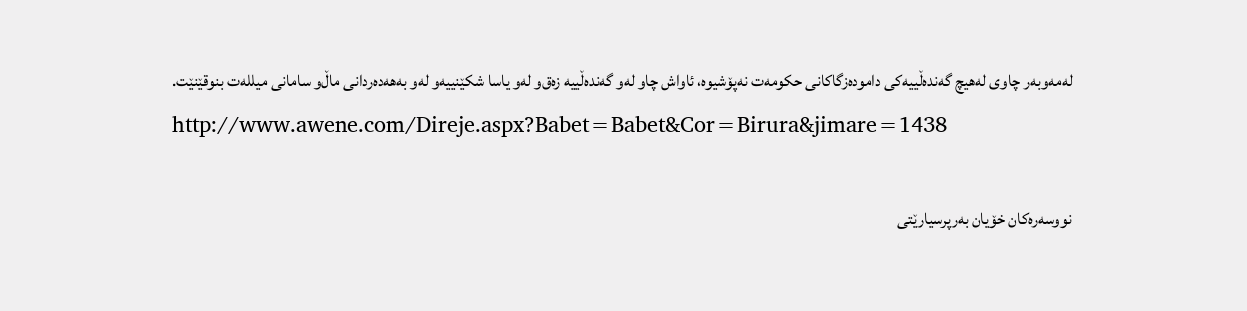له‌مه‌وبه‌ر چاوی‌ له‌هیچ گه‌نده‌ڵییه‌كی‌ داموده‌زگاكانی‌ حكومه‌ت نه‌پۆشیوه‌، ئاواش چاو له‌و گه‌نده‌ڵییه‌ زه‌ق‌و له‌و یاسا شكێنییه‌و له‌و به‌هه‌ده‌ردانی‌ ماڵ‌و سامانی‌ میلله‌ت بنوقێنێت.
http://www.awene.com/Direje.aspx?Babet=Babet&Cor=Birura&jimare=1438

نووسەرەکان خۆیان بەرپرسیارێتی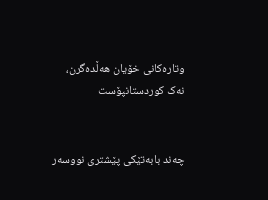وتارەکانی خۆیان هەڵدەگرن، نەک کوردستانپۆست


چەند بابەتێکی پێشتری نووسەر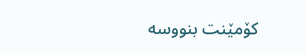کۆمێنت بنووسە